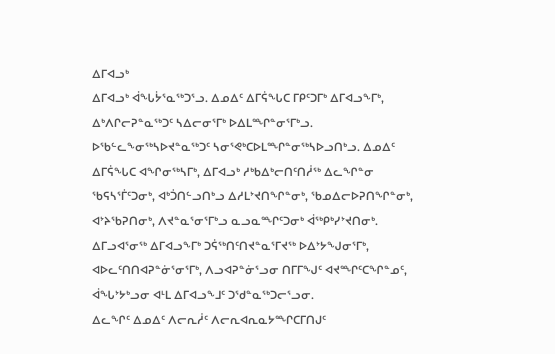ᐃᒥᐊᓗᒃ
ᐃᒥᐊᓗᒃ ᐋᖓᔮᕐᓇᖅᑐᕐᓗ. ᐃᓄᐃᑦ ᐃᒥᕌᖓᑕ ᒥᑭᑦᑐᒥᒃ ᐃᒥᐊᓗᖕᒥᒃ, ᐃᒃᐱᒋᓕᕈᓐᓇᖅᑐᑦ ᓴᐃᓕᓂᕐᒥᒃ ᐅᐃᒪᙱᓐᓂᕐᒥᒃᓗ. ᐅᖃᓪᓚᖕᓂᖅᓴᐅᔪᓐᓇᖅᑐᑦ ᓴᓂᕐᕙᒃᑕᐅᒪᙱᓐᓂᖅᓴᐅᓗᑎᒃᓗ. ᐃᓄᐃᑦ ᐃᒥᕌᖓᑕ ᐊᖏᓂᖅᓴᒥᒃ, ᐃᒥᐊᓗᒃ ᓱᒃᑲᐃᒃᓕᑎᑦᑎᓲᖅ ᐃᓚᖏᓐᓂ ᖃᕋᓴᕐᒦᑦᑐᓂᒃ, ᐊᒃᑑᑎᓪᓗᑎᒃᓗ ᐃᓱᒪᔾᔪᑎᖏᓐᓂᒃ, ᖃᓄᐃᓕᐅᕈᑎᖏᓐᓂᒃ, ᐊᔾᔨᖃᕈᑎᓂᒃ, ᐱᔪᓐᓇᕐᓂᕐᒥᒃᓗ ᓇᓗᓇᙱᑦᑐᓂᒃ ᐋᖅᑭᒃᓯᔾᔪᑎᓂᒃ. ᐃᒥᓗᐊᕐᓂᖅ ᐃᒥᐊᓗᖕᒥᒃ ᑐᕌᖅᑎᑦᑎᔪᓐᓇᕐᒥᔪᖅ ᐅᐃᔾᔭᖑᓂᕐᒥᒃ, ᐊᐅᓚᑦᑎᑎᐊᕈᓐᓃᕐᓂᕐᒥᒃ, ᐱᓗᐊᕈᓐᓃᕐᓗᓂ ᑎᒥᒥᖑᑦ ᐊᔪᙱᑦᑕᖏᓐᓄᑦ, ᐋᖓᔾᔭᒃᓗᓂ ᐊᒻᒪ ᐃᒥᐊᓗᖕᒧᑦ ᑐᖁᓐᓇᖅᑐᓕᕐᓗᓂ.
ᐃᓚᖏᑦ ᐃᓄᐃᑦ ᐱᓕᕆᓲᑦ ᐱᓕᕆᐊᕆᓇᔭᙱᑕᒥᑎᒍᑦ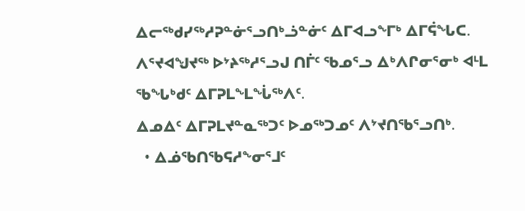ᐃᓕᖅᑯᓯᖅᓱᕈᓐᓃᕐᓗᑎᒃᓘᓐᓃᑦ ᐃᒥᐊᓗᖕᒥᒃ ᐃᒥᕌᖓᑕ. ᐱᕐᔪᐊᖑᔪᖅ ᐅᔾᔨᖅᓱᕐᓗᒍ ᑎᒦᑦ ᖃᓄᕐᓗ ᐃᒃᐱᒋᓂᕐᓂᒃ ᐊᒻᒪ ᖃᖓᒃᑯᑦ ᐃᒥᕈᒪᖕᒪᖔᖅᐱᑦ.
ᐃᓄᐃᑦ ᐃᒥᕈᒪᔪᓐᓇᖅᑐᑦ ᐅᓄᖅᑐᓄᑦ ᐱᔾᔪᑎᖃᕐᓗᑎᒃ.
  • ᐃᓅᖃᑎᖃᕋᓱᖕᓂᕐᒧᑦ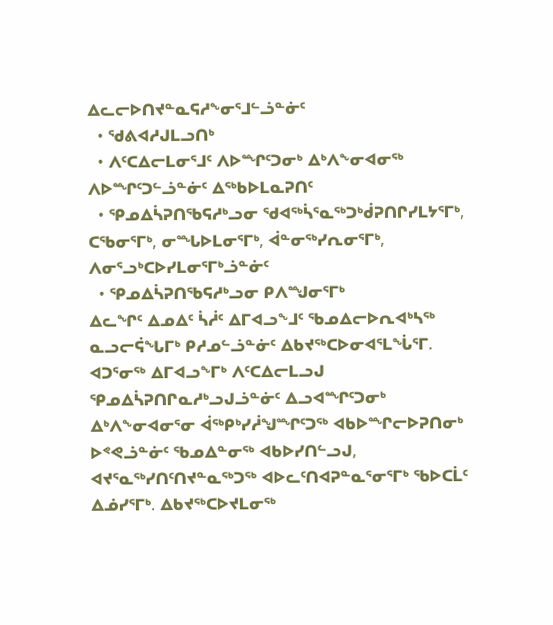ᐃᓚᓕᐅᑎᔪᓐᓇᕋᓱᖕᓂᕐᒧᓪᓘᓐᓃᑦ
  • ᖁᕕᐊᓱᒍᒪᓗᑎᒃ
  • ᐱᑦᑕᐃᓕᒪᓂᕐᒧᑦ ᐱᐅᙱᑦᑐᓂᒃ ᐃᒃᐱᖕᓂᐊᓂᖅ ᐱᐅᙱᑦᑐᓪᓘᓐᓃᑦ ᐃᖅᑲᐅᒪᓇᕈᑎᑦ
  • ᕿᓄᐃᓵᕈᑎᖃᕋᓱᒃᓗᓂ ᖁᐊᖅᓵᕐᓇᖅᑐᒃᑰᕈᑎᒋᓯᒪᔭᕐᒥᒃ, ᑕᖃᓂᕐᒥᒃ, ᓂᙵᐅᒪᓂᕐᒥᒃ, ᐋᓐᓂᖅᓯᕆᓂᕐᒥᒃ, ᐱᓂᕐᓗᒃᑕᐅᓯᒪᓂᕐᒥᒃᓘᓐᓃᑦ
  • ᕿᓄᐃᓵᕈᑎᖃᕋᓱᒃᓗᓂ ᑭᐱᙳᓂᕐᒥᒃ
ᐃᓚᖏᑦ ᐃᓄᐃᑦ ᓵᓲᑦ ᐃᒥᐊᓗᖕᒧᑦ ᖃᓄᐃᓕᐅᕆᐊᒃᓴᖅ ᓇᓗᓕᕌᖓᒥᒃ ᑭᓱᓄᓪᓘᓐᓃᑦ ᐃᑲᔪᖅᑕᐅᓂᐊᕐᒪᖔᕐᒥ. ᐊᑐᕐᓂᖅ ᐃᒥᐊᓗᖕᒥᒃ ᐱᑦᑕᐃᓕᒪᓗᒍ ᕿᓄᐃᓵᕈᑎᒋᓇᓱᒃᓗᒍᓘᓐᓃᑦ ᐃᓗᐊᙱᑦᑐᓂᒃ ᐃᒃᐱᖕᓂᐊᓂᕐᓂ ᐋᖅᑭᒃᓯᓲᖑᙱᑦᑐᖅ ᐊᑲᐅᙱᓕᐅᕈᑎᓂᒃ ᐅᕝᕙᓘᓐᓃᑦ ᖃᓄᐃᓐᓂᖅ ᐊᑲᐅᓯᑎᓪᓗᒍ, ᐊᔪᕐᓇᖅᓯᑎᑦᑎᔪᓐᓇᖅᑐᖅ ᐊᐅᓚᑦᑎᐊᕈᓐᓇᕐᓂᕐᒥᒃ ᖃᐅᑕᒫᑦ ᐃᓅᓯᕐᒥᒃ. ᐃᑲᔪᖅᑕᐅᔪᒪᓂᖅ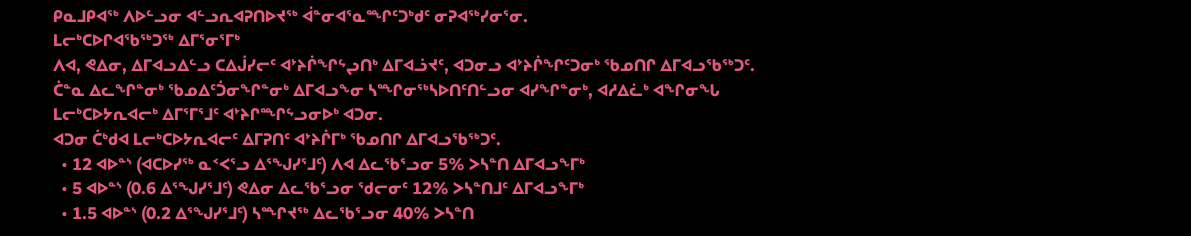ᑭᓇᒧᑭᐊᖅ ᐱᐅᓪᓗᓂ ᐊᓪᓗᕆᐊᕈᑎᐅᔪᖅ ᐋᓐᓂᐊᕐᓇᙱᑦᑐᒃᑯᑦ ᓂᕈᐊᖅᓯᓂᕐᓂ.
ᒪᓕᒃᑕᐅᒋᐊᖃᖅᑐᖅ ᐃᒥᕐᓂᕐᒥᒃ
ᐱᐊ, ᕙᐃᓂ, ᐃᒥᐊᓗᐃᓪᓗ ᑕᐃᒎᓯᓕᑦ ᐊᔾᔨᒌᖏᖦᖢᑎᒃ ᐃᒥᐊᓘᔪᑦ, ᐊᑐᓂᓗ ᐊᔾᔨᒌᖏᑦᑐᓂᒃ ᖃᓄᑎᒋ ᐃᒥᐊᓗᖃᖅᑐᑦ.  ᑖᓐᓇ ᐃᓚᖏᓐᓂᒃ ᖃᓄᐃᑦᑑᓂᖏᓐᓂᒃ ᐃᒥᐊᓗᖕᓂ ᓴᙱᓂᖅᓴᐅᑎᑦᑎᓪᓗᓂ ᐊᓯᖏᓐᓂᒃ, ᐊᓱᐃᓛᒃ ᐊᖏᓂᖓ ᒪᓕᒃᑕᐅᔭᕆᐊᓕᒃ ᐃᒥᕐᒥᕐᒧᑦ ᐊᔾᔨᒋᙱᖦᓗᓂᐅᒃ ᐊᑐᓂ.
ᐊᑐᓂ ᑖᒃᑯᐊ ᒪᓕᒃᑕᐅᔭᕆᐊᓕᑦ ᐃᒥᕈᑎᑦ ᐊᔾᔨᒌᒥᒃ ᖃᓄᑎᒋ ᐃᒥᐊᓗᖃᖅᑐᑦ.
  • 12 ᐊᐅᓐᔅ (ᐊᑕᐅᓯᖅ ᓇᑉᐸᕐᓗ ᐃᕐᖑᓯᕐᒧᑦ) ᐱᐊ ᐃᓚᖃᕐᓗᓂ 5% ᐳᓴᓐᑎ ᐃᒥᐊᓗᖕᒥᒃ
  • 5 ᐊᐅᓐᔅ (0.6 ᐃᕐᖑᓯᕐᒧᑦ) ᕙᐃᓂ ᐃᓚᖃᕐᓗᓂ ᖁᓕᓂᑦ 12% ᐳᓴᓐᑎᒧᑦ ᐃᒥᐊᓗᖕᒥᒃ
  • 1.5 ᐊᐅᓐᔅ (0.2 ᐃᕐᖑᓯᕐᒧᑦ) ᓴᙱᔪᖅ ᐃᓚᖃᕐᓗᓂ 40% ᐳᓴᓐᑎ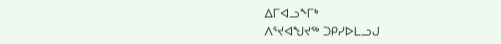ᐃᒥᐊᓗᖕᒥᒃ
ᐱᕐᔪᐊᖑᔪᖅ ᑐᑭᓯᐅᒪᓗᒍ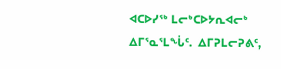ᐊᑕᐅᓯᖅ ᒪᓕᒃᑕᐅᔭᕆᐊᓕᒃ ᐃᒥᕐᓇᕐᒪᖔᑦ.  ᐃᒥᕈᒪᓕᕈᕕᑦ,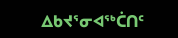ᐃᑲᔪᕐᓂᐊᖅᑖᑎᑦ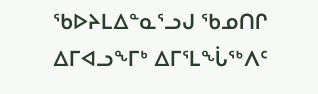ᖃᐅᔨᒪᐃᓐᓇᕐᓗᒍ ᖃᓄᑎᒋ ᐃᒥᐊᓗᖕᒥᒃ ᐃᒥᕐᒪᖔᖅᐱᑦ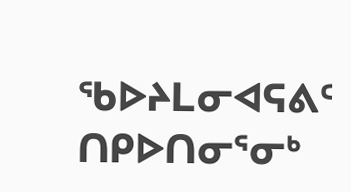ᖃᐅᔨᒪᓂᐊᕋᕕᑦ ᑎᑭᐅᑎᓂᕐᓂᒃ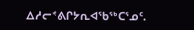ᐃᓱᓕᕝᕕᒋᔭᕆᐊᖃᖅᑕᕐᓄᑦ.